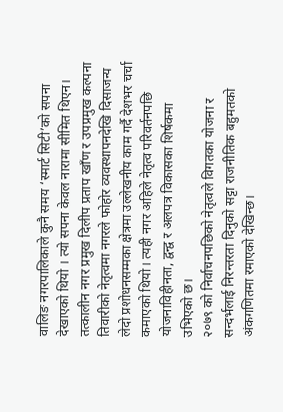वालिङ नगरपालिकाले कुनै समय ‘स्मार्ट सिटी’को सपना देखाएको थियो । त्यो सपना केवल नारामा सीमित थिएन। तत्कालीन नगर प्रमुख दिलीप प्रताप खाँण र उपप्रमुख कल्पना तिवारीको नेतृत्वमा नगरले फोहोर व्यवस्थापनदेखि दिसाजन्य लेदो प्रशोधनसम्मका क्षेत्रमा उल्लेखनीय काम गर्दै देशभर चर्चा कमाएको थियो। त्यही नगर अहिले नेतृत्व परिवर्तनपछि योजनाविहीनता, द्वन्द्व र अलपत्र विकासका शिर्षकमा उभिएको छ।
२०७९ को निर्वाचनपछिको नेतृत्वले विगतका योजना र सन्दर्भलाई निरन्तरता दिनुको सट्टा राजनीतिक बहुमतको अंकगणितमा रमाएको देखिन्छ।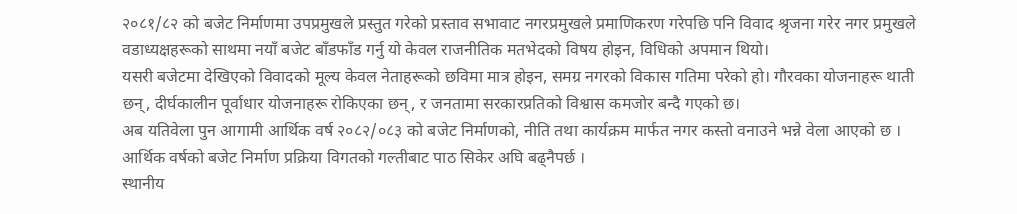२०८१/८२ को बजेट निर्माणमा उपप्रमुखले प्रस्तुत गरेको प्रस्ताव सभावाट नगरप्रमुखले प्रमाणिकरण गरेपछि पनि विवाद श्रृजना गरेर नगर प्रमुखले वडाध्यक्षहरूको साथमा नयाँ बजेट बाँडफाँड गर्नु यो केवल राजनीतिक मतभेदको विषय होइन, विधिको अपमान थियो।
यसरी बजेटमा देखिएको विवादको मूल्य केवल नेताहरूको छविमा मात्र होइन, समग्र नगरको विकास गतिमा परेको हो। गौरवका योजनाहरू थाती छन्, दीर्घकालीन पूर्वाधार योजनाहरू रोकिएका छन्, र जनतामा सरकारप्रतिको विश्वास कमजोर बन्दै गएको छ।
अब यतिवेला पुन आगामी आर्थिक वर्ष २०८२/०८३ को बजेट निर्माणको, नीति तथा कार्यक्रम मार्फत नगर कस्तो वनाउने भन्ने वेला आएको छ । आर्थिक वर्षको बजेट निर्माण प्रक्रिया विगतको गल्तीबाट पाठ सिकेर अघि बढ्नैपर्छ ।
स्थानीय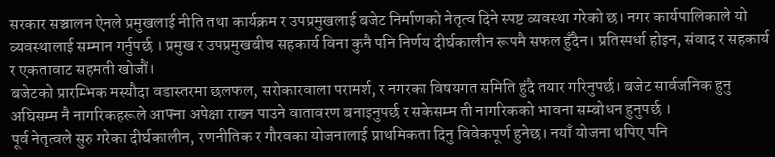सरकार सञ्चालन ऐनले प्रमुखलाई नीति तथा कार्यक्रम र उपप्रमुखलाई बजेट निर्माणको नेतृत्व दिने स्पष्ट व्यवस्था गरेको छ। नगर कार्यपालिकाले यो व्यवस्थालाई सम्मान गर्नुपर्छ । प्रमुख र उपप्रमुखबीच सहकार्य विना कुनै पनि निर्णय दीर्घकालीन रूपमै सफल हुँदैन। प्रतिस्पर्धा होइन, संवाद र सहकार्य र एकतावाट सहमती खोजौं।
बजेटको प्रारम्भिक मस्यौदा वडास्तरमा छलफल, सरोकारवाला परामर्श, र नगरका विषयगत समिति हुंदै तयार गरिनुपर्छ। बजेट सार्वजनिक हुनु अघिसम्म नै नागरिकहरूले आफ्ना अपेक्षा राख्न पाउने वातावरण बनाइनुपर्छ र सकेसम्म ती नागरिकको भावना सम्बोधन हुनुपर्छ ।
पूर्व नेतृत्वले सुरु गरेका दीर्घकालीन, रणनीतिक र गौरवका योजनालाई प्राथमिकता दिनु विवेकपूर्ण हुनेछ। नयाँ योजना थपिए पनि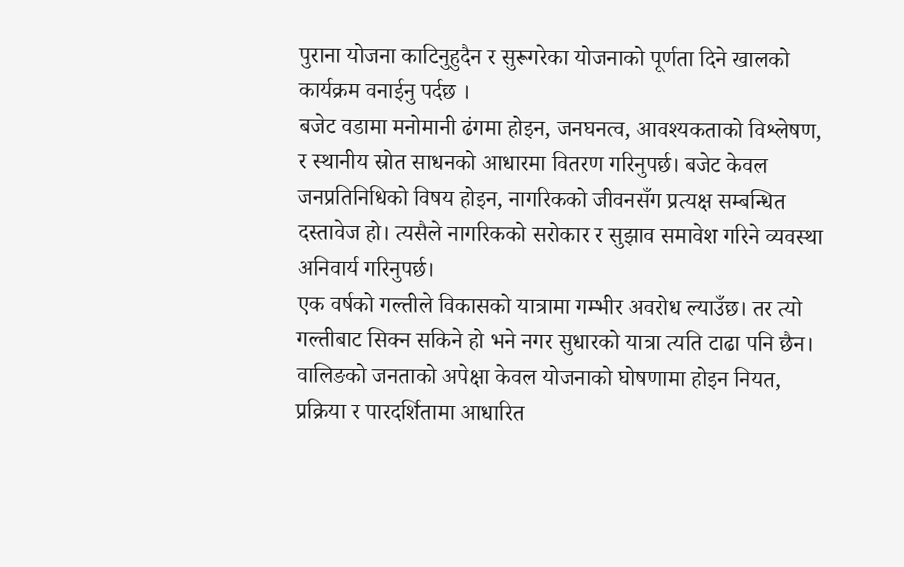पुराना योजना काटिनुहुदैन र सुरूगरेका योजनाको पूर्णता दिने खालको कार्यक्रम वनाईनु पर्दछ ।
बजेट वडामा मनोमानी ढंगमा होइन, जनघनत्व, आवश्यकताको विश्लेषण, र स्थानीय स्रोत साधनको आधारमा वितरण गरिनुपर्छ। बजेट केवल जनप्रतिनिधिको विषय होइन, नागरिकको जीवनसँग प्रत्यक्ष सम्बन्धित दस्तावेज हो। त्यसैले नागरिकको सरोकार र सुझाव समावेश गरिने व्यवस्था अनिवार्य गरिनुपर्छ।
एक वर्षको गल्तीले विकासको यात्रामा गम्भीर अवरोध ल्याउँछ। तर त्यो गल्तीबाट सिक्न सकिने हो भने नगर सुधारको यात्रा त्यति टाढा पनि छैन। वालिङको जनताको अपेक्षा केवल योजनाको घोषणामा होइन नियत, प्रक्रिया र पारदर्शितामा आधारित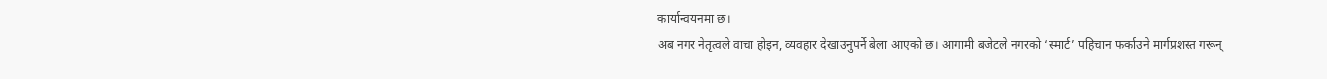कार्यान्वयनमा छ।
अब नगर नेतृत्वले वाचा होइन, व्यवहार देखाउनुपर्ने बेला आएको छ। आगामी बजेटले नगरको ‘स्मार्ट’ पहिचान फर्काउने मार्गप्रशस्त गरून्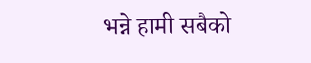भन्ने हामी सबैको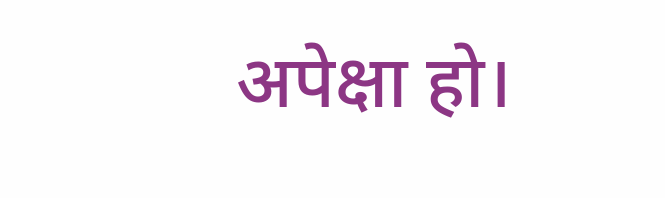अपेक्षा हो।